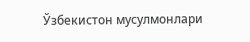Ўзбекистон мусулмонлари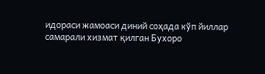идораси жамоаси диний соҳада кўп йиллар самарали хизмат қилган Бухоро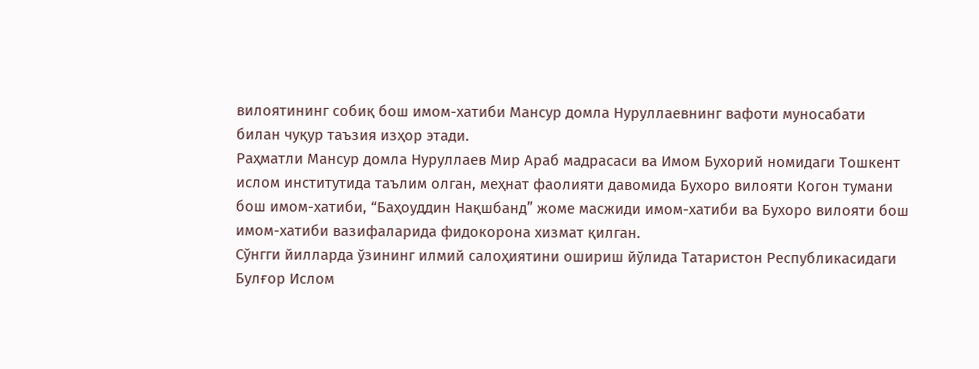вилоятининг собиқ бош имом-хатиби Мансур домла Нуруллаевнинг вафоти муносабати билан чуқур таъзия изҳор этади.
Раҳматли Мансур домла Нуруллаев Мир Араб мадрасаси ва Имом Бухорий номидаги Тошкент ислом институтида таълим олган, меҳнат фаолияти давомида Бухоро вилояти Когон тумани бош имом-хатиби, “Баҳоуддин Нақшбанд” жоме масжиди имом-хатиби ва Бухоро вилояти бош имом-хатиби вазифаларида фидокорона хизмат қилган.
Сўнгги йилларда ўзининг илмий салоҳиятини ошириш йўлида Татаристон Республикасидаги Булғор Ислом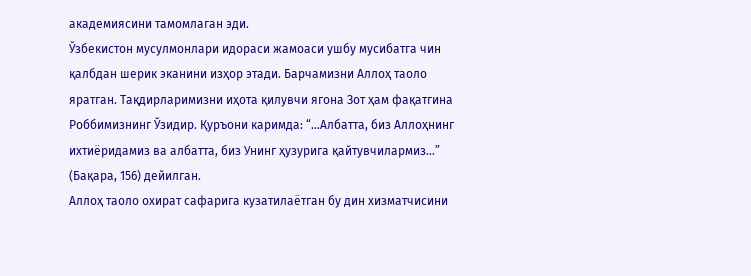академиясини тамомлаган эди.
Ўзбекистон мусулмонлари идораси жамоаси ушбу мусибатга чин қалбдан шерик эканини изҳор этади. Барчамизни Аллоҳ таоло яратган. Тақдирларимизни иҳота қилувчи ягона Зот ҳам фақатгина Роббимизнинг Ўзидир. Қуръони каримда: “…Албатта, биз Аллоҳнинг ихтиёридамиз ва албатта, биз Унинг ҳузурига қайтувчилармиз…” (Бақара, 156) дейилган.
Аллоҳ таоло охират сафарига кузатилаётган бу дин хизматчисини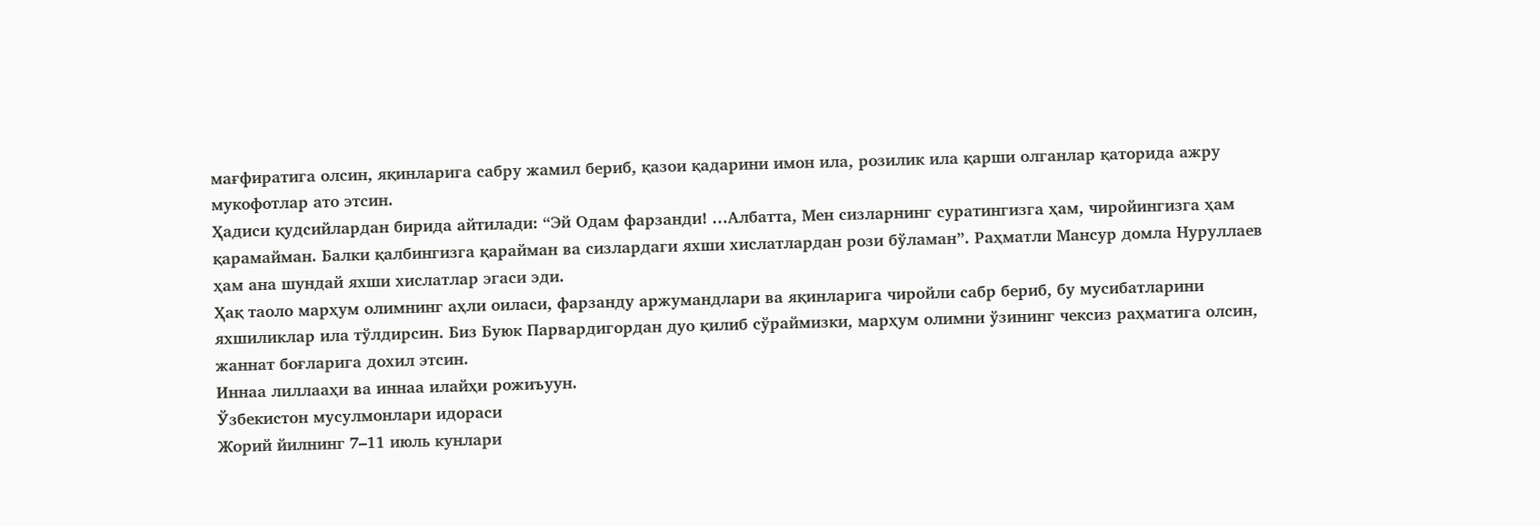мағфиратига олсин, яқинларига сабру жамил бериб, қазои қадарини имон ила, розилик ила қарши олганлар қаторида ажру мукофотлар ато этсин.
Ҳадиси қудсийлардан бирида айтилади: “Эй Одам фарзанди! …Албатта, Мен сизларнинг суратингизга ҳам, чиройингизга ҳам қарамайман. Балки қалбингизга қарайман ва сизлардаги яхши хислатлардан рози бўламан”. Раҳматли Мансур домла Нуруллаев ҳам ана шундай яхши хислатлар эгаси эди.
Ҳақ таоло марҳум олимнинг аҳли оиласи, фарзанду аржумандлари ва яқинларига чиройли сабр бериб, бу мусибатларини яхшиликлар ила тўлдирсин. Биз Буюк Парвардигордан дуо қилиб сўраймизки, марҳум олимни ўзининг чексиз раҳматига олсин, жаннат боғларига дохил этсин.
Иннаа лиллааҳи ва иннаа илайҳи рожиъуун.
Ўзбекистон мусулмонлари идораси
Жорий йилнинг 7–11 июль кунлари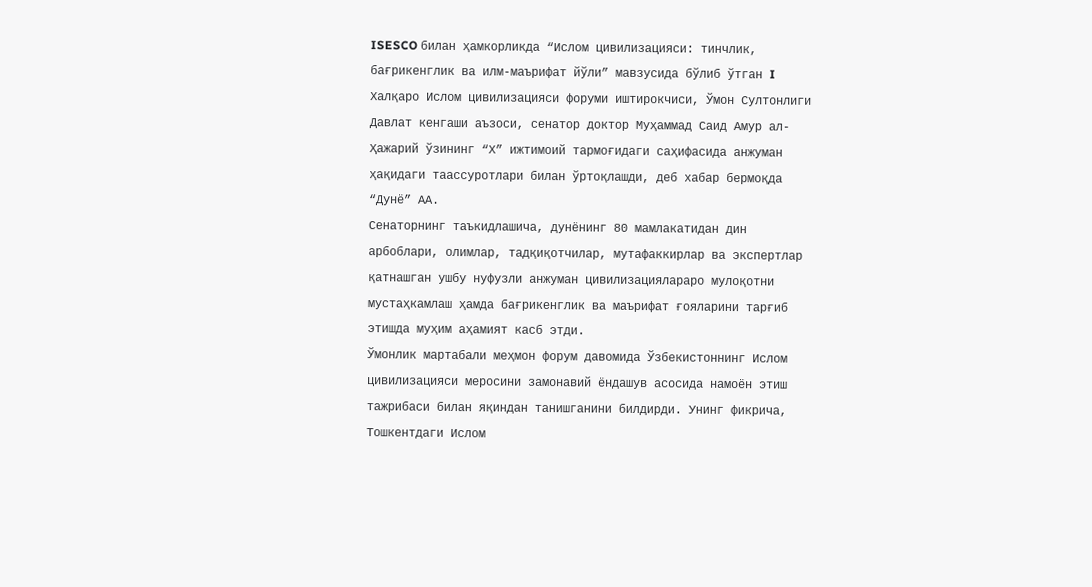ISESCO билан ҳамкорликда “Ислом цивилизацияси: тинчлик, бағрикенглик ва илм-маърифат йўли” мавзусида бўлиб ўтган I Халқаро Ислом цивилизацияси форуми иштирокчиси, Ўмон Султонлиги Давлат кенгаши аъзоси, сенатор доктор Муҳаммад Саид Амур ал-Ҳажарий ўзининг “Х” ижтимоий тармоғидаги саҳифасида анжуман ҳақидаги таассуротлари билан ўртоқлашди, деб хабар бермоқда “Дунё” АА.
Сенаторнинг таъкидлашича, дунёнинг 80 мамлакатидан дин арбоблари, олимлар, тадқиқотчилар, мутафаккирлар ва экспертлар қатнашган ушбу нуфузли анжуман цивилизациялараро мулоқотни мустаҳкамлаш ҳамда бағрикенглик ва маърифат ғояларини тарғиб этишда муҳим аҳамият касб этди.
Ўмонлик мартабали меҳмон форум давомида Ўзбекистоннинг Ислом цивилизацияси меросини замонавий ёндашув асосида намоён этиш тажрибаси билан яқиндан танишганини билдирди. Унинг фикрича, Тошкентдаги Ислом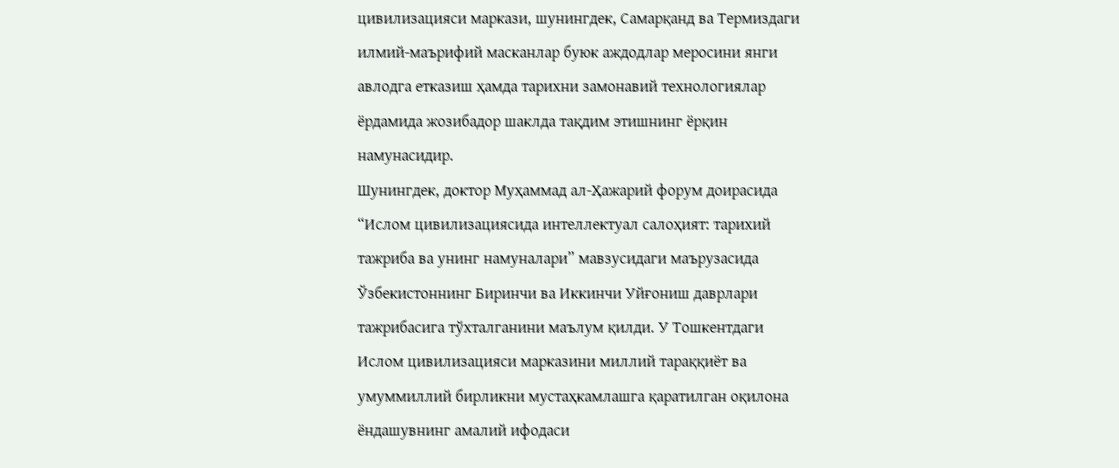цивилизацияси маркази, шунингдек, Самарқанд ва Термиздаги илмий-маърифий масканлар буюк аждодлар меросини янги авлодга етказиш ҳамда тарихни замонавий технологиялар ёрдамида жозибадор шаклда тақдим этишнинг ёрқин намунасидир.
Шунингдек, доктор Муҳаммад ал-Ҳажарий форум доирасида “Ислом цивилизациясида интеллектуал салоҳият: тарихий тажриба ва унинг намуналари” мавзусидаги маърузасида Ўзбекистоннинг Биринчи ва Иккинчи Уйғониш даврлари тажрибасига тўхталганини маълум қилди. У Тошкентдаги Ислом цивилизацияси марказини миллий тараққиёт ва умуммиллий бирликни мустаҳкамлашга қаратилган оқилона ёндашувнинг амалий ифодаси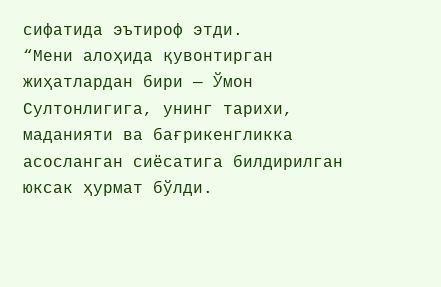сифатида эътироф этди.
“Мени алоҳида қувонтирган жиҳатлардан бири — Ўмон Султонлигига, унинг тарихи, маданияти ва бағрикенгликка асосланган сиёсатига билдирилган юксак ҳурмат бўлди.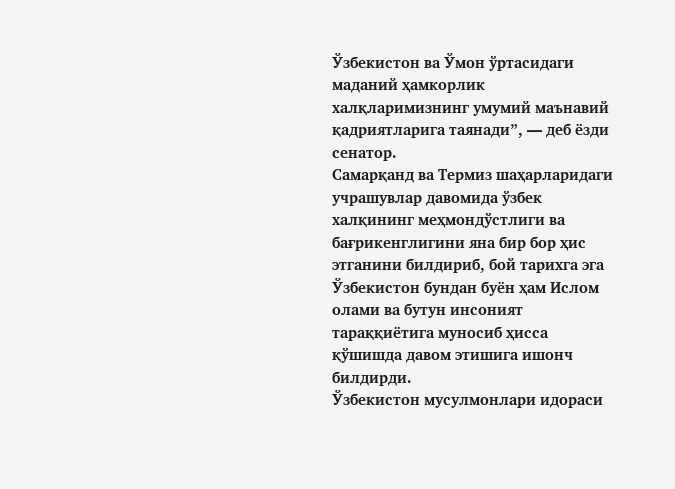Ўзбекистон ва Ўмон ўртасидаги маданий ҳамкорлик халқларимизнинг умумий маънавий қадриятларига таянади”, — деб ёзди сенатор.
Самарқанд ва Термиз шаҳарларидаги учрашувлар давомида ўзбек халқининг меҳмондўстлиги ва бағрикенглигини яна бир бор ҳис этганини билдириб, бой тарихга эга Ўзбекистон бундан буён ҳам Ислом олами ва бутун инсоният тараққиётига муносиб ҳисса қўшишда давом этишига ишонч билдирди.
Ўзбекистон мусулмонлари идораси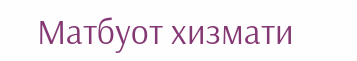Матбуот хизмати